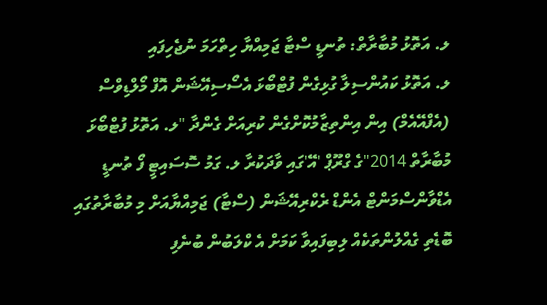ލ. އަތޮޅު މުބާރާތް: ތުނޑީ ސްޓާ ޖަމިއްޔާ ހިތްހަމަ ނުޖެހިފައި
ލ. އަތޮޅު ކައުންސިލާ ގުޅިގެން ފުޓްބޯޅަ އެސޯސިއޭޝަން އޮފް މޯލްޑިވްސް (އެފްއޭއެމް) އިން އިންތިޒާމުކޮށްގެން ކުރިއަށް ގެންދާ "ލ. އަތޮޅު ފުޓްބޯޅަ މުބާރާތް 2014"ގެ ގްރޫޕް 'އޭ'ގައި ވާދަކުރާ ލ. ގަމު ސޮސައިޓީ ފޯ ތުނޑީ އެޑްވާންސްމަންޓް އެންޑް ރެކްރިއޭޝަން (ސްޓާ) ޖަމިއްޔާއަށް މި މުބާރާތުގައި ބޮޑެތި ގެއްލުންތަކެއް ލިބިފައިވާ ކަމަށް އެ ކްލަބުން ބުނެފި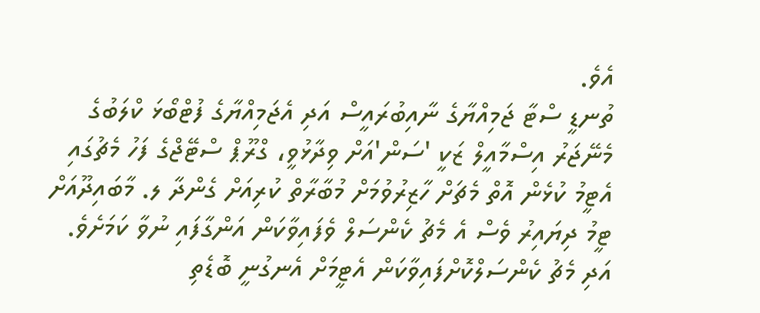އެވެ.
ތުނޑީ ސްޓާ ޖަމިއްޔާގެ ނާއިބުރައީސް އަދި އެޖަމިއްޔާގެ ފުޓްބޯޅަ ކްލަބުގެ މެނޭޖަރު އިސްމާއީލް ޒަކީ 'ސަން'އަށް ވިދާޅުވީ، ގްރޫޕް ސްޓޭޖްގެ ފަހު މެޗުގައި އެޓީމު ކުޅެން އޮތް މެޗަށް ހާޒިރުވުމަށް މުބާރާތް ކުރިއަށް ގެންދާ ލ. މާބައިދޫއަށް ޓީމު ދިޔައިރު ވެސް އެ މެޗު ކެންސަލް ވެފައިވާކަން އަންގާފައި ނުވާ ކަމަށެވެ. އަދި މެޗު ކެންސަލްކޮށްފައިވާކަން އެޓީމަށް އެނގުނީ ބޮޑެތި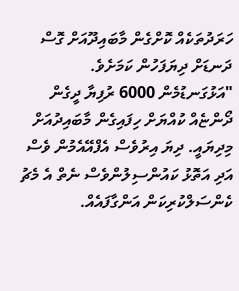ހަރަދުތަކެއް ކޮށްގެން މާބައިދޫއަށް ގޮސް ދަނޑަށް ދިޔަފަހުން ކަމަށެވެ.
"އަޅުގަނޑުމެން 6000 ރުފިޔާ ދީގެން ދޯންޏެއް ކުއްޔަށް ހިފައިގެން މާބައިދުއަށް މިދިޔައީ. ދިޔަ އިރުވެސް އެފްއޭއެމުން ވެސް އަދި އަތޮޅު ކައުންސިލުންވެސް ނެތް އެ މެޗު ކެންސަލްކުރިކަން އަންގާފައެއް.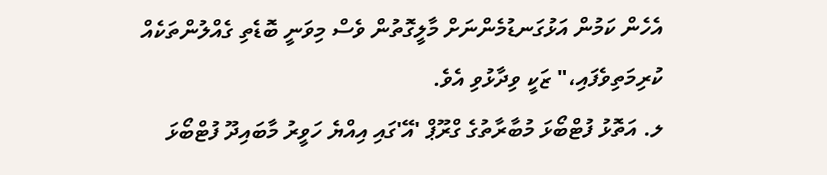އެހެން ކަމުން އަޅުގަނޑުމެންނަށް މާލީގޮތުން ވެސް މިވަނީ ބޮޑެތި ގެއްލުންތަކެއް ކުރިމަތިވެފައި،" ޒަކީ ވިދާޅުވި އެވެ.
ލ. އަތޮޅު ފުޓްބޯޅަ މުބާރާތުގެ ގްރޫޕް 'އޭ'ގައި އިއްޔެ ހަވީރު މާބައިދޫ ފުޓްބޯޅަ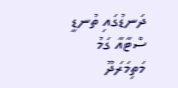ދަނޑުގައި ތުނޑީ ސްޓާއާ ގަމު މަތިމަރަދޫ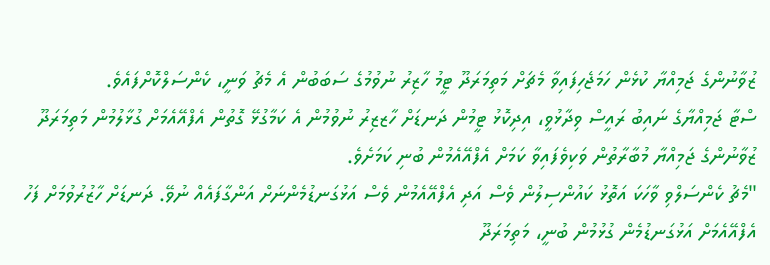ޒުވާނުންގެ ޖަމިއްޔާ ކުޅެން ހަމަޖެހިފައިވާ މެޗަށް މަތިމަރަދޫ ޓީމު ހާޒިރު ނުވުމުގެ ސަބަބުން އެ މެޗު ވަނީ، ކެންސަލްކޮށްފައެވެ.
ސްޓާ ޖަމިއްޔާގެ ނައިބު ރައީސް ވިދާޅުވީ، އިދިކޮޅު ޓީމުން ދަނޑަށް ހާޒޒިރު ނުވުމުން އެ ކަމާގުޅޭ ގޮތުން އެފްއޭއެމަށް ގުޅާލުމުން މަތިމަރަދޫ ޒުވާނުންގެ ޖަމިއްޔާ މުބާރާތުން ވަކިވެފައިވާ ކަމަށް އެފްއޭއެމުން ބުނި ކަމަށެވެ.
"މެޗު ކެންސަލްވި ވާހަކަ އަތޮޅު ކައުންސިލުން ވެސް އަދި އެފްއޭއެމުން ވެސް އަޅުގަނޑުމެންނަށް އަންގާފައެއް ނުވޭ. ދަނޑަށް ހާޒުރުވުމަށް ފަހު އެފްއޭއެމަށް އަޅުގަނޑުމެން ގުޅުމުން ބުނީ، މަތިމަރަދޫ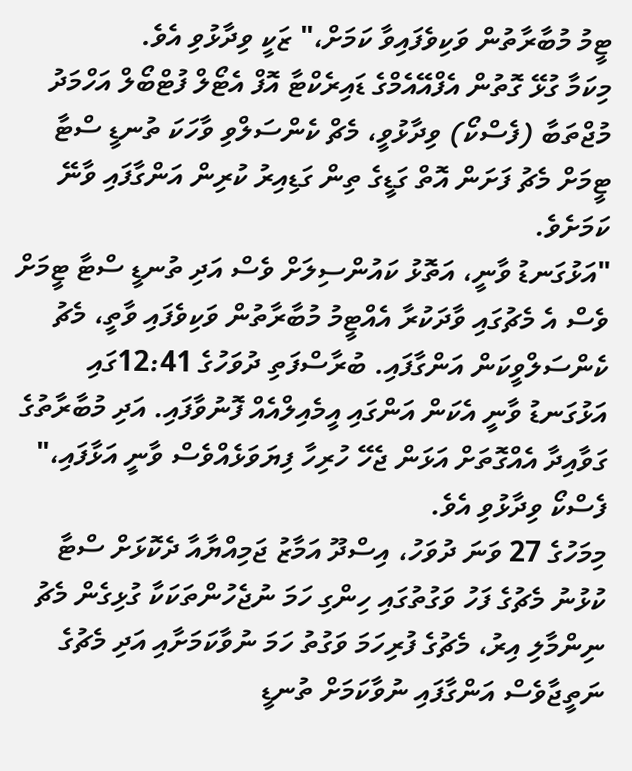ޓީމު މުބާރާތުން ވަކިވެފައިވާ ކަމަށް،" ޒަކީ ވިދާޅުވި އެވެ.
މިކަމާ ގުޅޭ ގޮތުން އެފްއޭއެމްގެ ޑައިރެކްޓާ އޮފް އެޓޯލް ފުޓްބޯލް އަހްމަދު މުޖްތަބާ (ފެސްކޯ) ވިދާޅުވީ، މެޗް ކެންސަލްވި ވާހަކަ ތުނޑީ ސްޓާ ޓީމަށް މެޗު ފަށަން އޮތް ގަޑީގެ ތިން ގަޑިއިރު ކުރިން އަންގާފައި ވާނޭ ކަމަށެވެ.
"އަޅުގަނޑު ވާނީ، އަތޮޅު ކައުންސިލަށް ވެސް އަދި ތުނޑީ ސްޓާ ޓީމަށް ވެސް އެ މެޗުގައި ވާދަކުރާ އެއްޓީމު މުބާރާތުން ވަކިވެފައި ވާތީ، މެޗު ކެންސަލްވީކަން އަންގާފައި. ބުރާސްފަތި ދުވަހުގެ 12:41ގައި އަޅުގަނޑު ވާނީ އެކަން އަންގައި އީމެއިލްއެއް ފޮނުވާފައި. އަދި މުބާރާތުގެ ގަވާއިދާ އެއްގޮތަށް އަޅަން ޖެހޭ ހުރިހާ ފިޔަވަޅެއްވެސް ވާނީ އަޅާފައި،" ފެސްކޯ ވިދާޅުވި އެވެ.
މިމަހުގެ 27 ވަނަ ދުވަހު، އިސްދޫ އަމާޒު ޖަމިއްޔާއާ ދެކޮޅަށް ސްޓާ ކުޅުނު މެޗުގެ ފަހު ވަގުތުގައި ހިންގި ހަމަ ނުޖެހުންތަކަކާ ގުޅިގެން މެޗު ނިންމާލި އިރު، މެޗުގެ ފުރިހަމަ ވަގުތު ހަމަ ނުވާކަމަށާއި އަދި މެޗުގެ ނަތީޖާވެސް އަންގާފައި ނުވާކަމަށް ތުނޑީ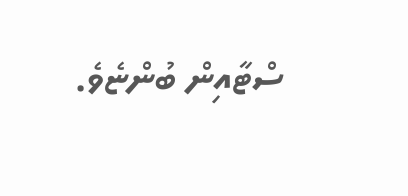ސްޓާއިން ބުންޏެވެ.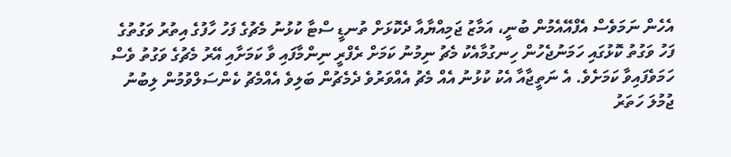އެހެން ނަމަވެސް އެފްއޭއެމުން ބުނީ، އަމާޒު ޖަމިއްޔާއާ ދެކޮޅަށް ތުނޑީ ސްޓާ ކުޅުނު މެޗުގެ ފަހު ހާފުގެ އިތުރު ވަގުތުގެ ފަހު ވަގުތު ކޮޅުގައި ހަމަނުޖެހުން ހިނގުމާއެކު މެޗު ނިމުނު ކަމަށް ރެފްރީ ނިންމާފައި ވާ ކަމަށާއި އޭރު މެޗުގެ ވަގުތު ވެސް ހަމަވެފައިވާ ކަމަށެވެ. އެ ނަތީޖާއާ އެކު ކުޅުނު އެއް މެޗު އެއްވަރުވެ ދެމެޗުން ބަލިވެ އެއްމެޗު ކެންސަލްވުމުން ލިބުނު ޖުމުލަ ހަތަރު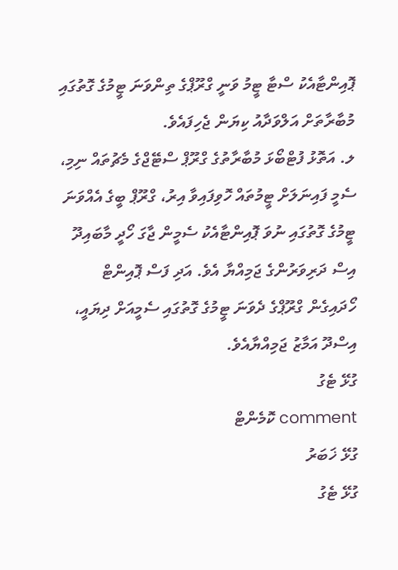ޕޮއިންޓާއެކު ސްޓާ ޓީމު ވަނީ ގްރޫޕްގެ ތިންވަނަ ޓީމުގެ ގޮތުގައި މުބާރާތަށް އަލްވަދާއު ކިޔަން ޖެހިފައެވެ.
ލ. އަތޮޅު ފުޓްބޯޅަ މުބާރާތުގެ ގްރޫޕް ސްޓޭޖްގެ މެޗުތައް ނިމި، ސެމީ ފައިނަލަށް ޓީމުތައް ހޮވިފައިވާ އިރު، ގްރޫޕް ބީގެ އެއްވަނަ ޓީމުގެ ގޮތުގައި ނުވަ ޕޮއިންޓާއެކު ސެމީން ޖާގަ ހޯދީ މާބައިދޫ އިސް ދަރިވަރުންގެ ޖަމިއްޔާ އެވެ. އަދި ފަސް ޕޮއިންޓް ހޯދައިގެން ގްރޫޕްގެ ދެވަނަ ޓީމުގެ ގޮތުގައި ސެމީއަށް ދިޔައީ، އިސްދޫ އަމާޒު ޖަމިއްޔާއެވެ.
ގުޅޭ ޓެގު
comment ކޮމެންޓް
ގުޅޭ ޚަބަރު
ގުޅޭ ޓެގު